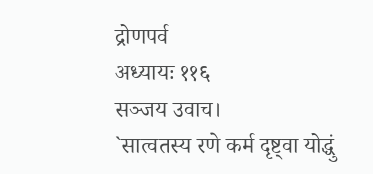द्रोणपर्व
अध्यायः ११६
सञ्जय उवाच।
`सात्वतस्य रणे कर्म दृष्ट्वा योद्धुं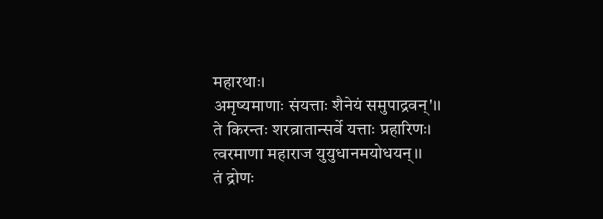महारथाः।
अमृष्यमाणाः संयत्ताः शैनेयं समुपाद्रवन्'।।
ते किरन्तः शरव्रातान्सर्वे यत्ताः प्रहारिणः।
त्वरमाणा महाराज युयुधानमयोधयन्।।
तं द्रोणः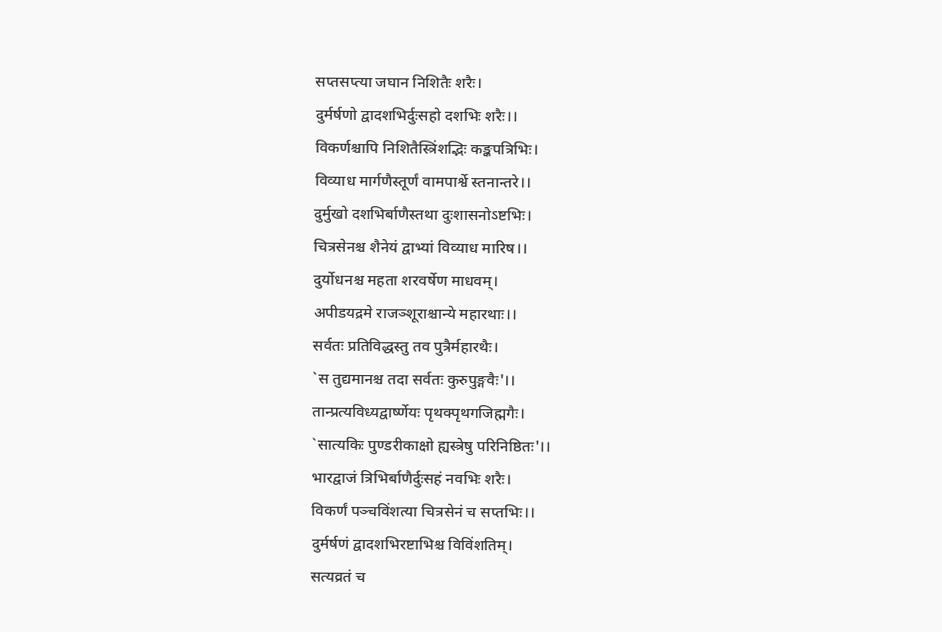सप्तसप्त्या जघान निशितैः शरैः।
दुर्मर्षणो द्वादशभिर्दुःसहो दशभिः शरैः।।
विकर्णश्चापि निशितैस्त्रिंशद्भिः कङ्कपत्रिभिः।
विव्याध मार्गणैस्तूर्णं वामपार्श्वे स्तनान्तरे।।
दुर्मुखो दशभिर्बाणैस्तथा दुःशासनोऽष्टभिः।
चित्रसेनश्च शैनेयं द्वाभ्यां विव्याध मारिष।।
दुर्योधनश्च महता शरवर्षेण माधवम्।
अपीडयद्रमे राजञ्शूराश्चान्ये महारथाः।।
सर्वतः प्रतिविद्धस्तु तव पुत्रैर्महारथैः।
`स तुद्यमानश्च तदा सर्वतः कुरुपुङ्गवैः'।।
तान्प्रत्यविध्यद्वार्ष्णेयः पृथक्पृथगजिह्मगैः।
`सात्यकिः पुण्डरीकाक्षो ह्यस्त्रेषु परिनिष्ठितः'।।
भारद्वाजं त्रिभिर्बाणैर्दुःसहं नवभिः शरैः।
विकर्णं पञ्चविंशत्या चित्रसेनं च सप्तभिः।।
दुर्मर्षणं द्वादशभिरष्टाभिश्च विविंशतिम्।
सत्यव्रतं च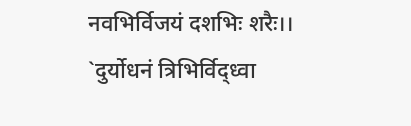नवभिर्विजयं दशभिः शरैः।।
`दुर्योधनं त्रिभिर्विद्ध्वा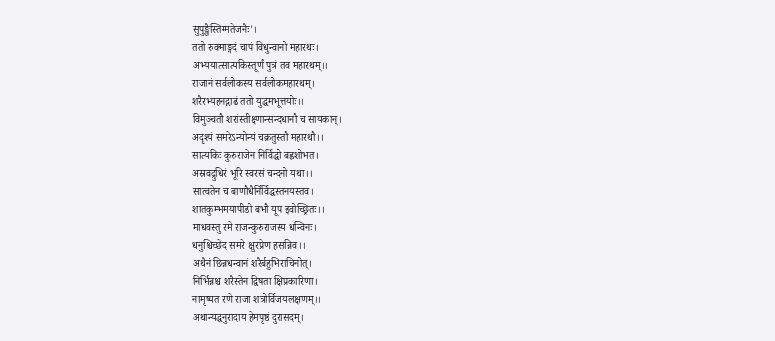सुपुङ्खैस्तिग्मतेजनैः'।
ततो रुक्माङ्गदं चापं विधुन्वानो महारथः।
अभ्ययात्सात्यकिस्तूर्णं पुत्रं तव महारथम्।।
राजानं सर्वलोकस्य सर्वलोकमहारथम्।
शरैरभ्यहनद्गाढं ततो युद्धमभूत्तयोः।।
विमुञ्चतौ शरांस्तीक्ष्णान्सन्दधानौ च सायकान्।
अदृश्यं समरेऽन्योन्यं चक्रतुस्तौ महारथौ।।
सात्यकिः कुरुराजेन निर्विद्धो बह्वशोभत।
अस्रवद्रुधिरं भूरि स्वरसं चन्दनो यथा।।
सात्वतेन च बाणौधैर्निर्विद्धस्तनयस्तव।
शातकुम्भमयापीडो बभौ यूप इवोच्छ्रितः।।
माधवस्तु रमे राजन्कुरुराजस्य धन्विनः।
धनुश्चिच्छेद समरे क्षुरप्रेण हसन्निव।।
अथैनं छिन्नधन्वानं शरैर्बहुभिराचिनोत्।
निर्भिन्नश्च शरैस्तेन द्विषता क्षिप्रकारिणा।
नामृष्यत रणे राजा शत्रोर्विजयलक्षणम्।।
अथान्यद्धनुरादाय हेमपृष्ठं दुरासदम्।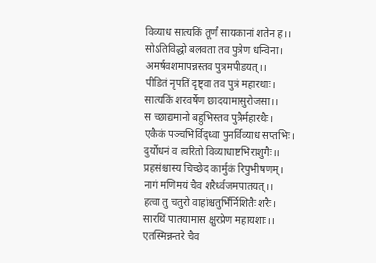विव्याध सात्यकिं तूर्णं सायकानां शतेन ह।।
सोऽतिविद्धो बलवता तव पुत्रेण धन्विना।
अमर्षवशमापन्नस्तव पुत्रमपीडयत्।।
पीडितं नृपतिं दृष्ट्वा तव पुत्रं महारथाः।
सात्यकिं शरवर्षेण छादयामासुरोजसा।।
स च्छाद्यमानो बहुभिस्तव पुत्रैर्महारथैः।
एकैकं पञ्चभिर्विद्ध्वा पुनर्विव्याध सप्तभिः।
दुर्योधनं व त्वरितो विव्याधाष्टभिराशुगैः।।
प्रहसंश्चास्य चिच्छेद कार्मुकं रिपुभीषणम्।
नागं मणिमयं चैव शरैर्ध्वजमपातयत्।।
हत्वा तु चतुरो वाहांश्चतुर्भिर्निशितैः शरैः।
सारथिं पातयामास क्षुरप्रेण महायशाः।।
एतस्मिन्नन्तरे चैव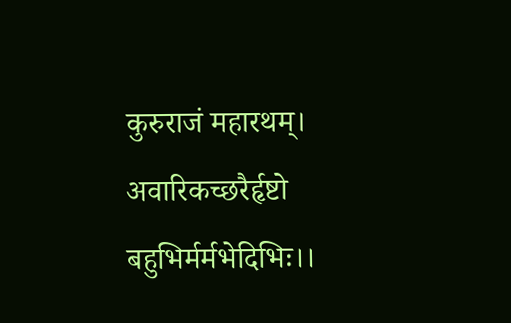कुरुराजं महारथम्।
अवारिकच्छरैर्हृष्टो बहुभिर्मर्मभेदिभिः।।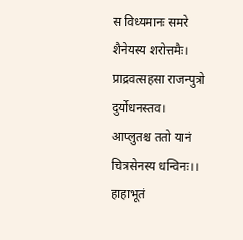स विध्यमानः समरे शैनेयस्य शरोत्तमैः।
प्राद्रवत्सहसा राजन्पुत्रो दुर्योधनस्तव।
आप्लुतश्च ततो यानं चित्रसेनस्य धन्विनः।।
हाहाभूतं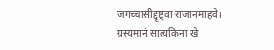जगच्चासीद्दृष्ट्वा राजानमाहवे।
ग्रस्यमानं सात्यकिना खे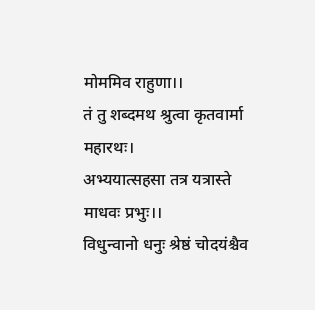मोममिव राहुणा।।
तं तु शब्दमथ श्रुत्वा कृतवार्मा महारथः।
अभ्ययात्सहसा तत्र यत्रास्ते माधवः प्रभुः।।
विधुन्वानो धनुः श्रेष्ठं चोदयंश्चैव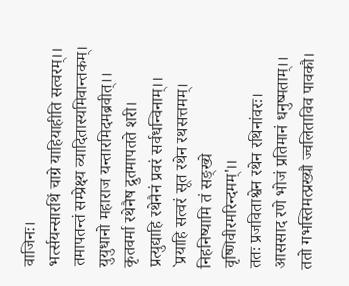वाजिनः।
भर्त्सयन्सारथिं चाग्रे याहियाहीति सत्वरम्।।
तमापतन्तं सम्प्रेक्ष्य व्यादितास्यमिवान्तकम्।
युयुधानो महाराज यन्तारमिदमब्रवीत्।।
कृतवर्मा रथेनैष द्रुतमापतते शरी।
प्रत्युद्याहि रथेनैनं प्रवरं सर्वधन्विनाम्।।
`प्रयाहि सत्वरं सूत रथेन रथसत्तमम्।
निहनिष्यामि तं सङ्ख्ये वृष्णिवीरमरिन्दमम्'।।
ततः प्रजविताश्वेन रथेन रथिनांवरः।
आससाद रणे भोजं प्रतिमानं धनुष्मताम्।।
ततो गभस्तिमत्प्रख्यौ ज्वलिताविव पावकौ।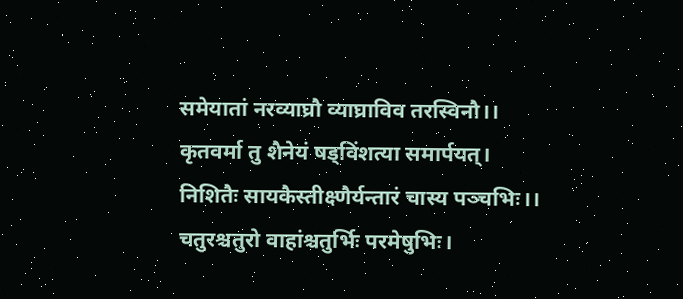समेयातां नरव्याघ्रौ व्याघ्राविव तरस्विनौ।।
कृतवर्मा तु शैनेयं षड्विंशत्या समार्पयत्।
निशितैः सायकैस्तीक्ष्णैर्यन्तारं चास्य पञ्चभिः।।
चतुरश्चतुरो वाहांश्चतुर्भिः परमेषुभिः।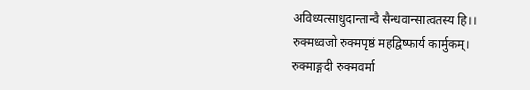अविध्यत्साधुदान्तान्वै सैन्धवान्सात्वतस्य हि।।
रुक्मध्वजो रुक्मपृष्ठं महद्विष्फार्य कार्मुकम्।
रुक्माङ्गदी रुक्मवर्मा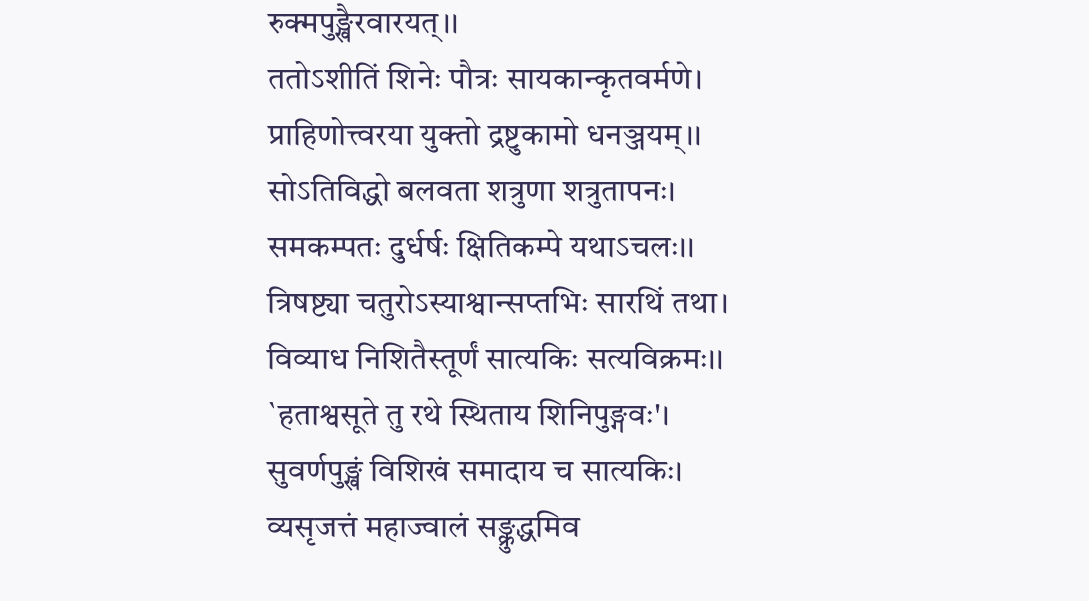रुक्मपुङ्खैरवारयत्।।
ततोऽशीतिं शिनेः पौत्रः सायकान्कृतवर्मणे।
प्राहिणोत्त्वरया युक्तो द्रष्टुकामो धनञ्जयम्।।
सोऽतिविद्धो बलवता शत्रुणा शत्रुतापनः।
समकम्पतः दुर्धर्षः क्षितिकम्पे यथाऽचलः।।
त्रिषष्ट्या चतुरोऽस्याश्वान्सप्तभिः सारथिं तथा।
विव्याध निशितैस्तूर्णं सात्यकिः सत्यविक्रमः।।
`हताश्वसूते तु रथे स्थिताय शिनिपुङ्गवः'।
सुवर्णपुङ्खं विशिखं समादाय च सात्यकिः।
व्यसृजत्तं महाज्वालं सङ्क्रुद्धमिव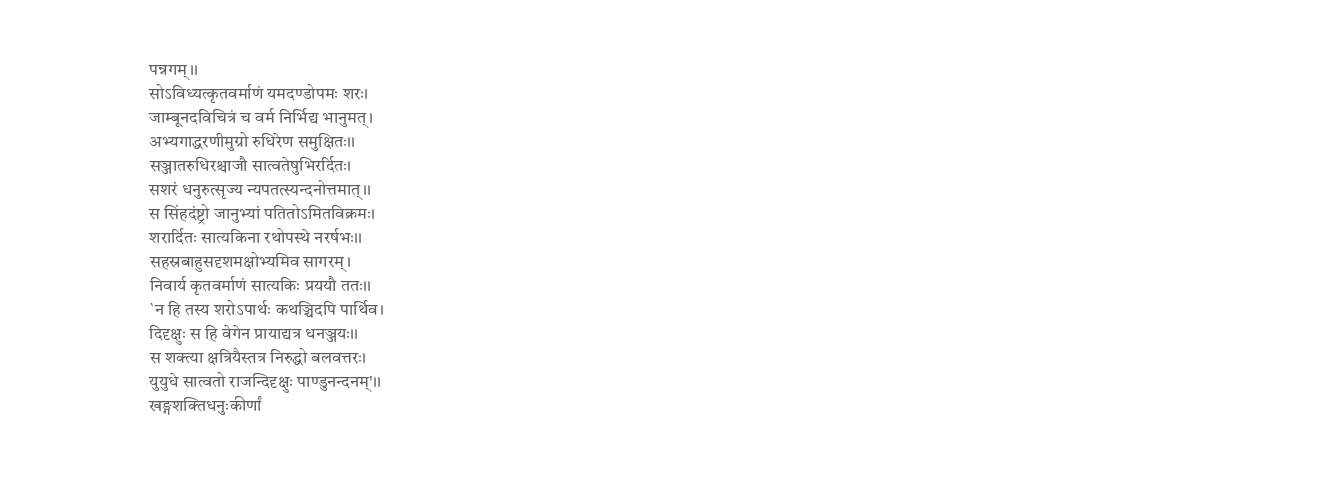पन्नगम्।।
सोऽविध्यत्कृतवर्माणं यमदण्डोपमः शरः।
जाम्बूनदविचित्रं च वर्म निर्भिद्य भानुमत्।
अभ्यगाद्धरणीमुग्रो रुधिरेण समुक्षितः।।
सञ्जातरुधिरश्चाजौ सात्वतेषुभिरर्दितः।
सशरं धनुरुत्सृज्य न्यपतत्स्यन्दनोत्तमात्।।
स सिंहदंष्ट्रो जानुभ्यां पतितोऽमितविक्रमः।
शरार्दितः सात्यकिना रथोपस्थे नरर्षभः।।
सहस्रबाहुसदृशमक्षोभ्यमिव सागरम्।
निवार्य कृतवर्माणं सात्यकिः प्रययौ ततः।।
`न हि तस्य शरोऽपार्थः कथञ्चिदपि पार्थिव।
दिदृक्षुः स हि वेगेन प्रायाद्यत्र धनञ्जयः।।
स शक्त्या क्षत्रियैस्तत्र निरुद्धो बलवत्तरः।
युयुधे सात्वतो राजन्दिदृक्षुः पाण्डुनन्दनम्'।।
खङ्गशक्तिधनुःकीर्णां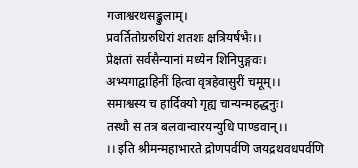गजाश्वरथसङ्कुलाम्।
प्रवर्तितोग्ररुधिरां शतशः क्षत्रियर्षभैः।।
प्रेक्षतां सर्वसैन्यानां मध्येन शिनिपुङ्गवः।
अभ्यगाद्वाहिनीं हित्वा वृत्रहेवासुरीं चमूम्।।
समाश्वस्य च हार्दिक्यो गृह्य चान्यन्महद्धनुः।
तस्थौ स तत्र बलवान्वारयन्युधि पाण्डवान्।।
।। इति श्रीमन्महाभारते द्रोणपर्वणि जयद्रथवधपर्वणि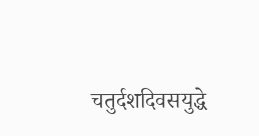चतुर्दशदिवसयुद्धे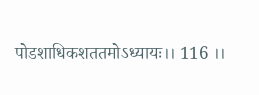पोडशाधिकशततमोऽध्यायः।। 116 ।।